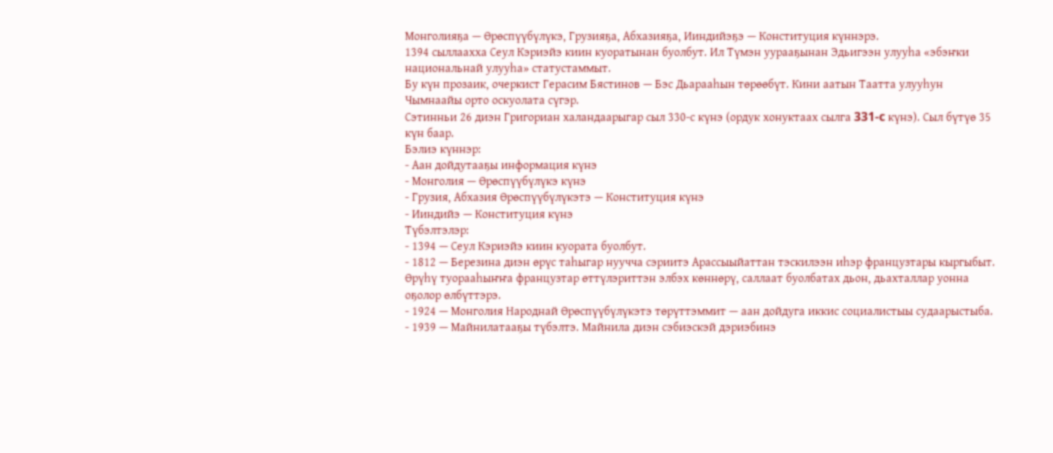Монголияҕа — Өрөспүүбүлүкэ, Грузияҕа, Абхазияҕа, Ииндийэҕэ — Конституция күннэрэ.
1394 сыллаахха Сеул Кэриэйэ киин куоратынан буолбут. Ил Түмэн уурааҕынан Эдьигээн улууһа «эбэҥки национальнай улууһа» статустаммыт.
Бу күн прозаик, очеркист Герасим Бястинов — Бэс Дьарааһын төрөөбүт. Кини аатын Таатта улууһун Чымнаайы орто оскуолата сүгэр.
Сэтинньи 26 диэн Григориан халандаарыгар сыл 330-с күнэ (ордук хонуктаах сылга 331-c күнэ). Сыл бүтүө 35 күн баар.
Бэлиэ күннэр:
- Аан дойдутааҕы информация күнэ
- Монголия — Өрөспүүбүлүкэ күнэ
- Грузия, Абхазия Өрөспүүбүлүкэтэ — Конституция күнэ
- Ииндийэ — Конституция күнэ
Түбэлтэлэр:
- 1394 — Сеул Кэриэйэ киин куората буолбут.
- 1812 — Березина диэн өрүс таһыгар нуучча сэриитэ Арассыыйаттан тэскилээн иһэр французтары кыргыбыт. Өрүһү туорааһыҥҥа французтар өттүлэриттэн элбэх көннөрү, саллаат буолбатах дьон, дьахталлар уонна оҕолор өлбүттэрэ.
- 1924 — Монголия Народнай Өрөспүүбүлүкэтэ төрүттэммит — аан дойдуга иккис социалистыы судаарыстыба.
- 1939 — Майнилатааҕы түбэлтэ. Майнила диэн сэбиэскэй дэриэбинэ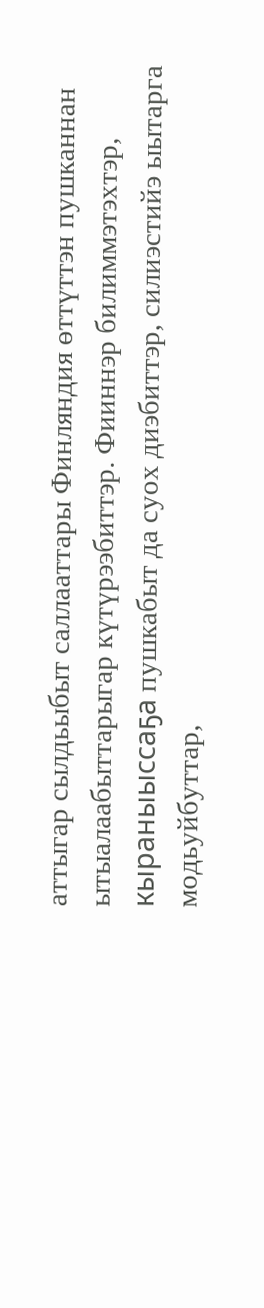аттыгар сылдьыбыт саллааттары Финляндия өттүттэн пушканнан ытыалаабыттарыгар күтүрээбиттэр. Фииннэр билиммэтэхтэр, кыраныыссаҕа пушкабыт да суох диэбиттэр, силиэстийэ ыытарга модьуйбуттар,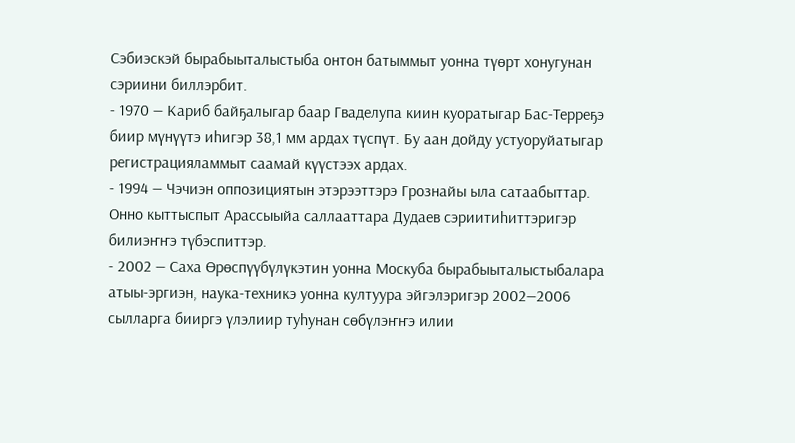Сэбиэскэй бырабыыталыстыба онтон батыммыт уонна түөрт хонугунан сэриини биллэрбит.
- 1970 — Кариб байҕалыгар баар Гваделупа киин куоратыгар Бас-Терреҕэ биир мүнүүтэ иһигэр 38,1 мм ардах түспүт. Бу аан дойду устуоруйатыгар регистрацияламмыт саамай күүстээх ардах.
- 1994 — Чэчиэн оппозициятын этэрээттэрэ Грознайы ыла сатаабыттар. Онно кыттыспыт Арассыыйа саллааттара Дудаев сэриитиһиттэригэр билиэҥҥэ түбэспиттэр.
- 2002 — Саха Өрөспүүбүлүкэтин уонна Москуба бырабыыталыстыбалара атыы-эргиэн, наука-техникэ уонна култуура эйгэлэригэр 2002—2006 сылларга бииргэ үлэлиир туһунан сөбүлэҥҥэ илии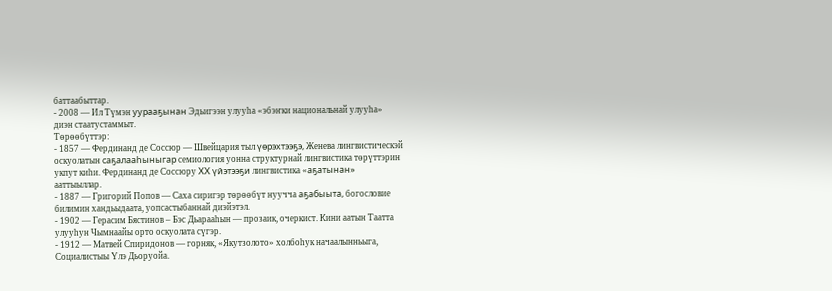баттаабыттар.
- 2008 — Ил Түмэн уурааҕынан Эдьигээн улууһа «эбэҥки национальнай улууһа» диэн стаатустаммыт.
Төрөөбүттэр:
- 1857 — Фердинанд де Соссюр — Швейцария тыл үөрэхтээҕэ, Женева лингвистическэй оскуолатын саҕалааһыныгар семиология уонна структурнай лингвистика төрүттэрин укпут киһи. Фердинанд де Соссюру XX үйэтээҕи лингвистика «аҕатынан» ааттыыллар.
- 1887 — Григорий Попов — Саха сиригэр төрөөбүт нуучча аҕабыыта, богословие билимин хандьыдаата, уопсастыбаннай диэйэтэл.
- 1902 — Герасим Бястинов – Бэс Дьарааһын — прозаик, очеркист. Кини аатын Таатта улууһун Чымнаайы орто оскуолата сүгэр.
- 1912 — Матвей Спиридонов — горняк, «Якутзолото» холбоһук начаалынньыга, Социалистыы Үлэ Дьоруойа.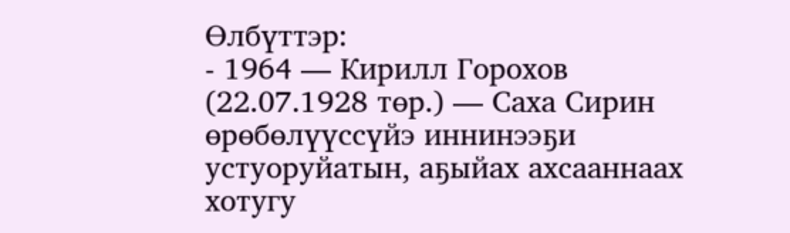Өлбүттэр:
- 1964 — Кирилл Горохов (22.07.1928 төр.) — Саха Сирин өрөбөлүүссүйэ иннинээҕи устуоруйатын, аҕыйах ахсааннаах хотугу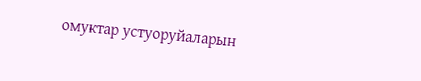омуктар устуоруйаларын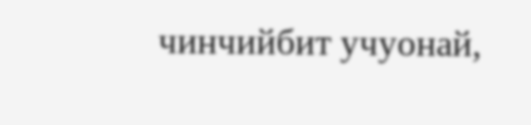чинчийбит учуонай,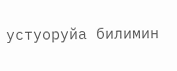устуоруйа билимин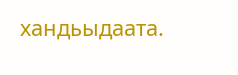хандьыдаата.